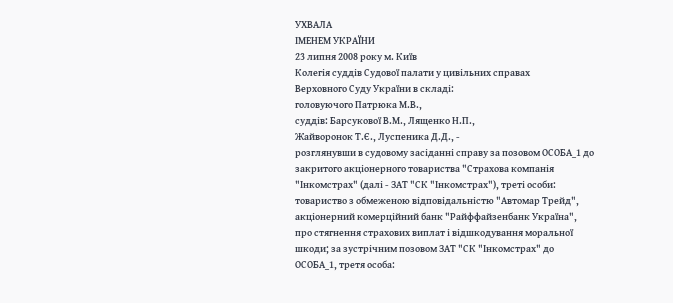УХВАЛА
ІМЕНЕМ УКРАЇНИ
23 липня 2008 року м. Київ
Колегія суддів Судової палати у цивільних справах
Верховного Суду України в складі:
головуючого Патрюка М.В.,
суддів: Барсукової В.М., Лященко Н.П.,
Жайворонок Т.Є., Луспеника Д.Д., -
розглянувши в судовому засіданні справу за позовом ОСОБА_1 до закритого акціонерного товариства "Страхова компанія "Інкомстрах" (далі - ЗАТ "СК "Інкомстрах"), треті особи: товариство з обмеженою відповідальністю "Автомар Трейд", акціонерний комерційний банк "Райффайзенбанк Україна", про стягнення страхових виплат і відшкодування моральної шкоди; за зустрічним позовом ЗАТ "СК "Інкомстрах" до ОСОБА_1, третя особа: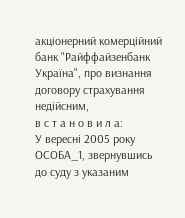акціонерний комерційний банк "Райффайзенбанк Україна", про визнання договору страхування недійсним,
в с т а н о в и л а:
У вересні 2005 року ОСОБА_1, звернувшись до суду з указаним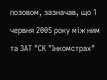позовом, зазначав, що 1 червня 2005 року між ним та ЗАТ "СК "Інкомстрах"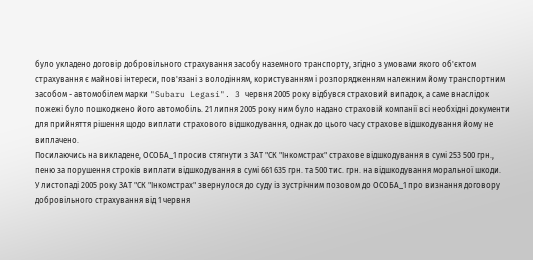було укладено договір добровільного страхування засобу наземного транспорту, згідно з умовами якого об'єктом страхування є майнові інтереси, пов'язані з володінням, користуванням і розпорядженням належним йому транспортним засобом - автомобілем марки "Subaru Legasi". 3 червня 2005 року відбувся страховий випадок, а саме внаслідок пожежі було пошкоджено його автомобіль. 21 липня 2005 року ним було надано страховій компанії всі необхідні документи для прийняття рішення щодо виплати страхового відшкодування, однак до цього часу страхове відшкодування йому не виплачено.
Посилаючись на викладене, ОСОБА_1 просив стягнути з ЗАТ "СК "Інкомстрах" страхове відшкодування в сумі 253 500 грн., пеню за порушення строків виплати відшкодування в сумі 661 635 грн. та 500 тис. грн. на відшкодування моральної шкоди.
У листопаді 2005 року ЗАТ "СК "Інкомстрах" звернулося до суду із зустрічним позовом до ОСОБА_1 про визнання договору добровільного страхування від 1 червня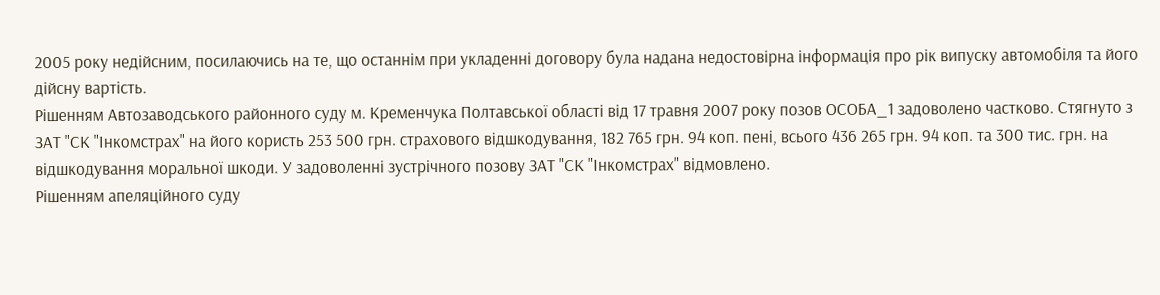2005 року недійсним, посилаючись на те, що останнім при укладенні договору була надана недостовірна інформація про рік випуску автомобіля та його дійсну вартість.
Рішенням Автозаводського районного суду м. Кременчука Полтавської області від 17 травня 2007 року позов ОСОБА_1 задоволено частково. Стягнуто з ЗАТ "СК "Інкомстрах" на його користь 253 500 грн. страхового відшкодування, 182 765 грн. 94 коп. пені, всього 436 265 грн. 94 коп. та 300 тис. грн. на відшкодування моральної шкоди. У задоволенні зустрічного позову ЗАТ "СК "Інкомстрах" відмовлено.
Рішенням апеляційного суду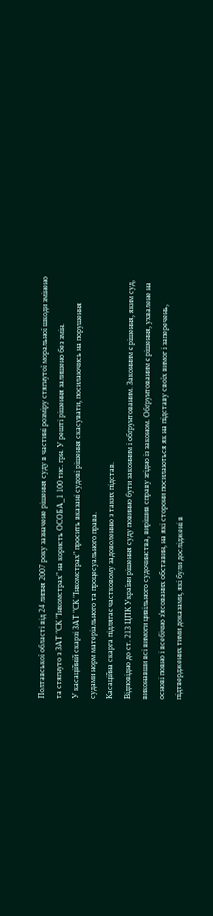Полтавської області від 24 липня 2007 року зазначене рішення суду в частині розміру стягнутої моральної шкоди змінено та стягнуто з ЗАТ "СК "Інкомстрах" на користь ОСОБА_1 100 тис. грн. У решті рішення залишено без змін.
У касаційній скарзі ЗАТ "СК "Інкомстрах" просить вказані судові рішення скасувати, посилаючись на порушення судами норм матеріального та процесуального права.
Касаційна скарга підлягає частковому задоволенню з таких підстав.
Відповідно до ст. 213 ЦПК України рішення суду повинно бути законним і обґрунтованим. Законним є рішення, яким суд, виконавши всі вимоги цивільного судочинства, вирішив справу згідно із законом. Обґрунтованим є рішення, ухвалене на основі повно і всебічно з'ясованих обставин, на які сторони посилаються як на підставу своїх вимог і заперечень, підтверджених тими доказами, які були досліджені в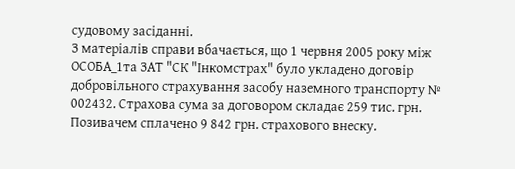судовому засіданні.
З матеріалів справи вбачається, що 1 червня 2005 року між ОСОБА_1та ЗАТ "СК "Інкомстрах" було укладено договір добровільного страхування засобу наземного транспорту № 002432. Страхова сума за договором складає 259 тис. грн. Позивачем сплачено 9 842 грн. страхового внеску.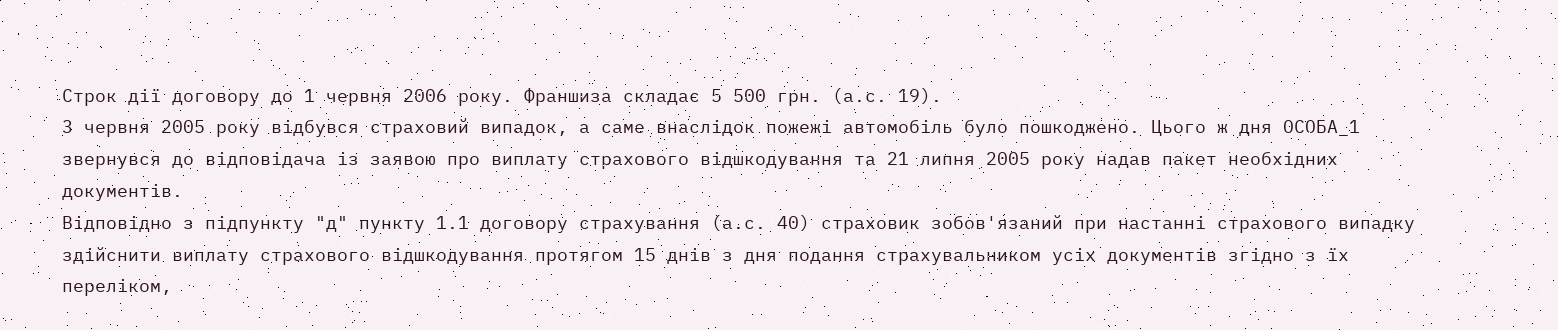Строк дії договору до 1 червня 2006 року. Франшиза складає 5 500 грн. (а.с. 19).
3 червня 2005 року відбувся страховий випадок, а саме внаслідок пожежі автомобіль було пошкоджено. Цього ж дня ОСОБА_1 звернувся до відповідача із заявою про виплату страхового відшкодування та 21 липня 2005 року надав пакет необхідних документів.
Відповідно з підпункту "д" пункту 1.1 договору страхування (а.с. 40) страховик зобов'язаний при настанні страхового випадку здійснити виплату страхового відшкодування протягом 15 днів з дня подання страхувальником усіх документів згідно з їх переліком,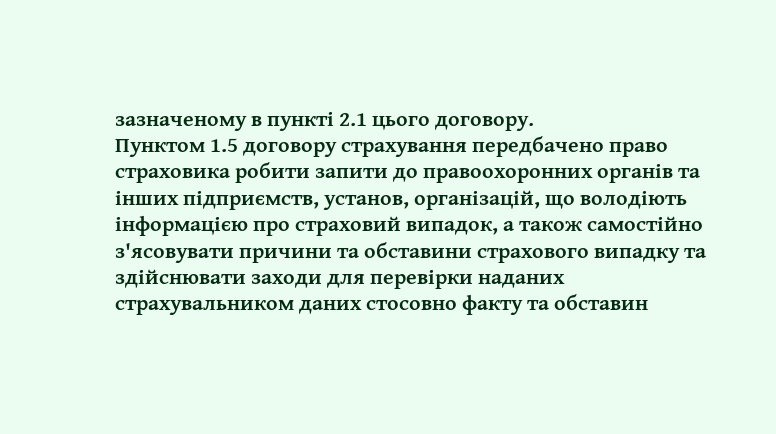зазначеному в пункті 2.1 цього договору.
Пунктом 1.5 договору страхування передбачено право страховика робити запити до правоохоронних органів та інших підприємств, установ, організацій, що володіють інформацією про страховий випадок, а також самостійно з'ясовувати причини та обставини страхового випадку та здійснювати заходи для перевірки наданих страхувальником даних стосовно факту та обставин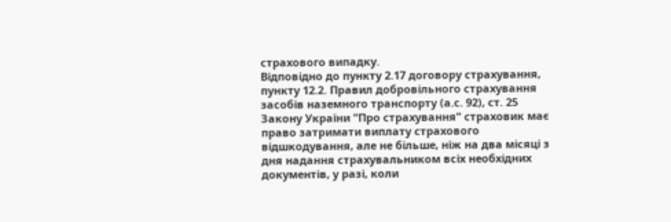страхового випадку.
Відповідно до пункту 2.17 договору страхування, пункту 12.2. Правил добровільного страхування засобів наземного транспорту (а.с. 92), ст. 25 Закону України "Про страхування" страховик має право затримати виплату страхового відшкодування, але не більше, ніж на два місяці з дня надання страхувальником всіх необхідних документів, у разі, коли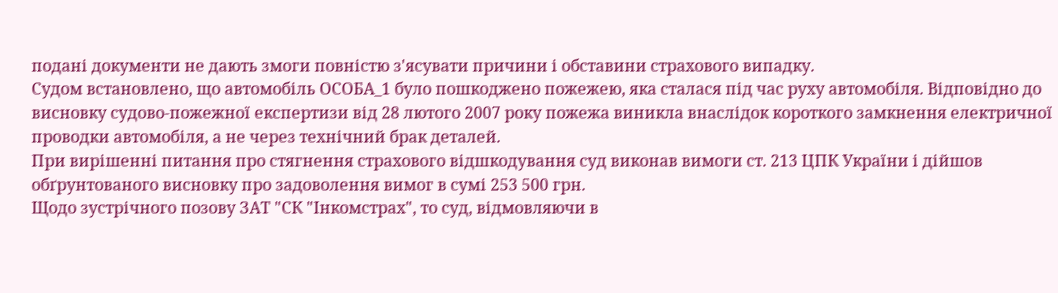подані документи не дають змоги повністю з'ясувати причини і обставини страхового випадку.
Судом встановлено, що автомобіль ОСОБА_1 було пошкоджено пожежею, яка сталася під час руху автомобіля. Відповідно до висновку судово-пожежної експертизи від 28 лютого 2007 року пожежа виникла внаслідок короткого замкнення електричної проводки автомобіля, а не через технічний брак деталей.
При вирішенні питання про стягнення страхового відшкодування суд виконав вимоги ст. 213 ЦПК України і дійшов обґрунтованого висновку про задоволення вимог в сумі 253 500 грн.
Щодо зустрічного позову ЗАТ "СК "Інкомстрах", то суд, відмовляючи в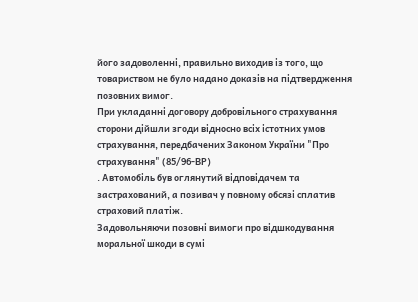його задоволенні, правильно виходив із того, що товариством не було надано доказів на підтвердження позовних вимог.
При укладанні договору добровільного страхування сторони дійшли згоди відносно всіх істотних умов страхування, передбачених Законом України "Про страхування" (85/96-ВР)
. Автомобіль був оглянутий відповідачем та застрахований, а позивач у повному обсязі сплатив страховий платіж.
Задовольняючи позовні вимоги про відшкодування моральної шкоди в сумі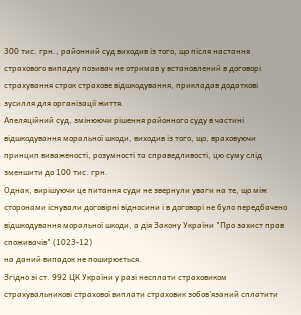300 тис. грн., районний суд виходив із того, що після настання страхового випадку позивач не отримав у встановлений в договорі страхування строк страхове відшкодування, прикладав додаткові зусилля для організації життя.
Апеляційний суд, змінюючи рішення районного суду в частині відшкодування моральної шкоди, виходив із того, що, враховуючи принцип виваженості, розумності та справедливості, цю суму слід зменшити до 100 тис. грн.
Однак, вирішуючи це питання суди не звернули уваги на те, що між сторонами існували договірні відносини і в договорі не було передбачено відшкодування моральної шкоди, а дія Закону України "Про захист прав споживачів" (1023-12)
на даний випадок не поширюється.
Згідно зі ст. 992 ЦК України у разі несплати страховиком страхувальникові страхової виплати страховик зобов'язаний сплатити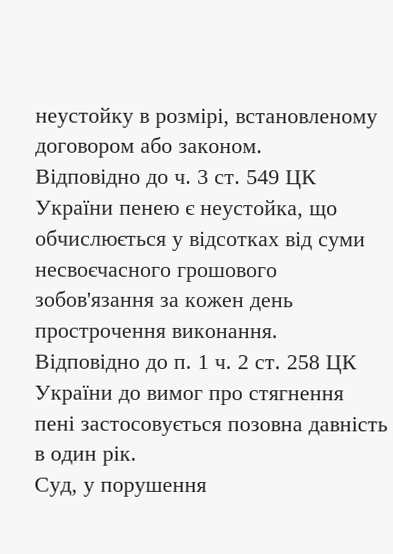неустойку в розмірі, встановленому договором або законом.
Відповідно до ч. 3 ст. 549 ЦК України пенею є неустойка, що обчислюється у відсотках від суми несвоєчасного грошового зобов'язання за кожен день прострочення виконання.
Відповідно до п. 1 ч. 2 ст. 258 ЦК України до вимог про стягнення пені застосовується позовна давність в один рік.
Суд, у порушення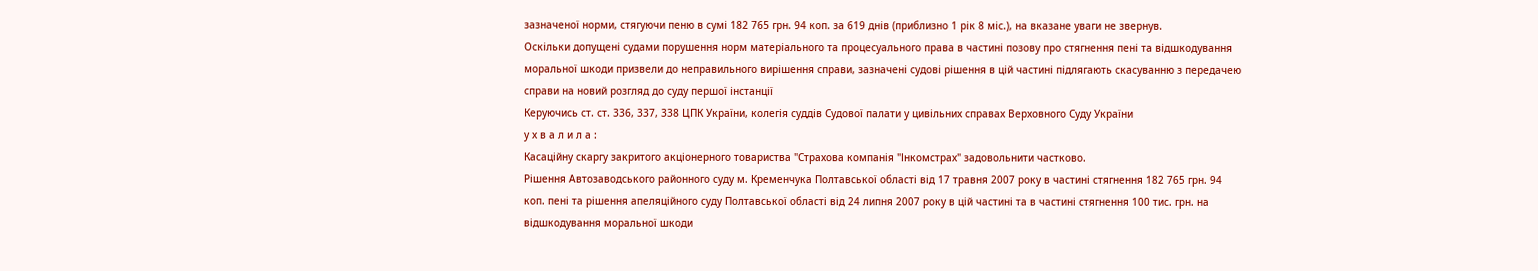зазначеної норми, стягуючи пеню в сумі 182 765 грн. 94 коп. за 619 днів (приблизно 1 рік 8 міс.), на вказане уваги не звернув.
Оскільки допущені судами порушення норм матеріального та процесуального права в частині позову про стягнення пені та відшкодування моральної шкоди призвели до неправильного вирішення справи, зазначені судові рішення в цій частині підлягають скасуванню з передачею справи на новий розгляд до суду першої інстанції
Керуючись ст. ст. 336, 337, 338 ЦПК України, колегія суддів Судової палати у цивільних справах Верховного Суду України
у х в а л и л а :
Касаційну скаргу закритого акціонерного товариства "Страхова компанія "Інкомстрах" задовольнити частково.
Рішення Автозаводського районного суду м. Кременчука Полтавської області від 17 травня 2007 року в частині стягнення 182 765 грн. 94 коп. пені та рішення апеляційного суду Полтавської області від 24 липня 2007 року в цій частині та в частині стягнення 100 тис. грн. на відшкодування моральної шкоди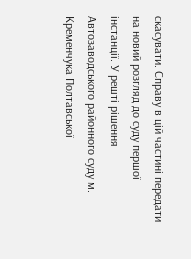скасувати. Справу в цій частині передати на новий розгляд до суду першої інстанції. У решті рішення Автозаводського районного суду м. Кременчука Полтавської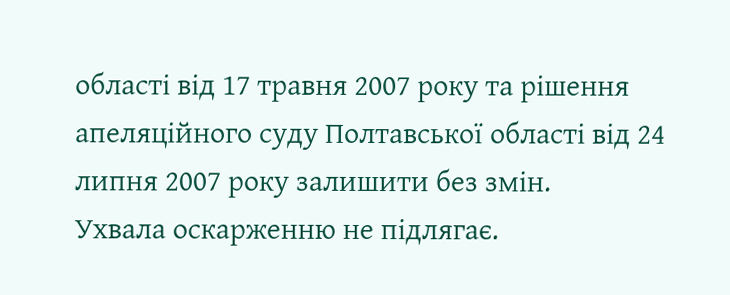області від 17 травня 2007 року та рішення апеляційного суду Полтавської області від 24 липня 2007 року залишити без змін.
Ухвала оскарженню не підлягає.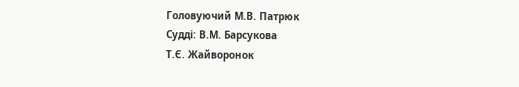Головуючий М.В. Патрюк
Судді: В.М. Барсукова
Т.Є. Жайворонок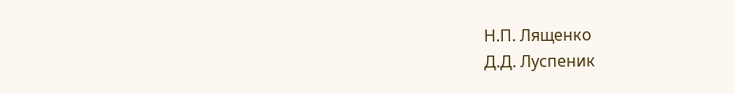Н.П. Лященко
Д.Д. Луспеник